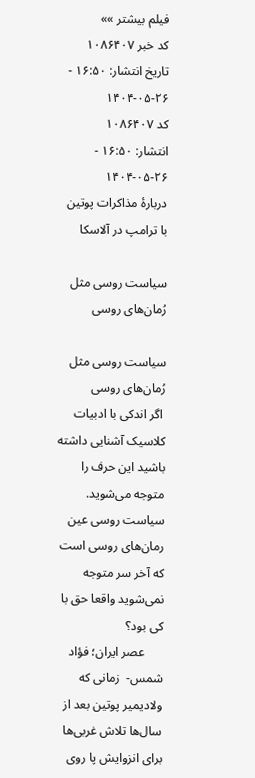فیلم بیشتر »»
کد خبر ۱۰۸۶۴۰۷
تاریخ انتشار: ۱۶:۵۰ - ۲۶-۰۵-۱۴۰۴
کد ۱۰۸۶۴۰۷
انتشار: ۱۶:۵۰ - ۲۶-۰۵-۱۴۰۴
دربارۀ مذاکرات پوتین با ترامپ در آلاسکا

سیاست روسی مثل رُمان‌های روسی

سیاست روسی مثل رُمان‌های روسی
 اگر اندکی با ادبیات کلاسیک آشنایی داشته باشید این حرف را متوجه می‌شوید. سیاست روسی عین رمان‌های روسی است که آخر سر متوجه نمی‌شوید واقعا حق با کی بود؟
      عصر ایران؛ فؤاد شمس-  زمانی که ولادیمیر پوتین بعد از سال‌ها تلاش غربی‌ها برای انزوایش پا روی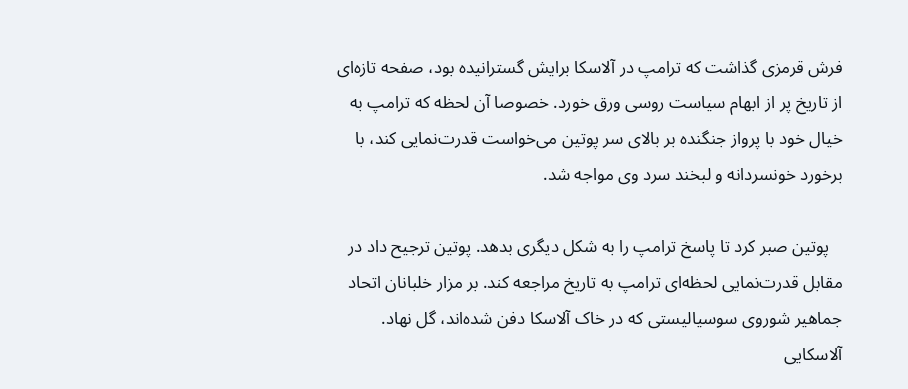فرش قرمزی گذاشت که ترامپ در آلاسکا برایش گسترانیده بود، صفحه تازه‌ای از تاریخ پر از ابهام سیاست روسی ورق خورد. خصوصا آن لحظه که ترامپ به خیال خود با پرواز جنگنده بر بالای سر پوتین می‌خواست قدرت‌نمایی کند، با برخورد خونسردانه و لبخند سرد وی مواجه شد.

   پوتین صبر کرد تا پاسخ ترامپ را به شکل دیگری بدهد. پوتین ترجیح داد در مقابل قدرت‌نمایی لحظه‌ای ترامپ به تاریخ مراجعه کند. بر مزار خلبانان اتحاد جماهیر شوروی سوسیالیستی که در خاک آلاسکا دفن شده‌اند، گل نهاد. آلاسکایی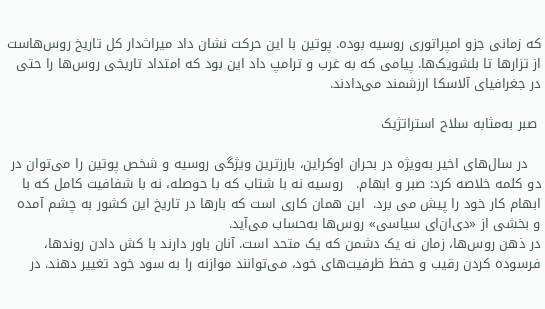که زمانی جزو امپراتوری روسیه بوده. پوتین با این حرکت نشان داد میراث‌دار کل تاریخ روس‌هاست از تزارها تا بلشویک‌ها. پیامی که به غرب و ترامپ داد این بود که امتداد تاریخی روس‌ها را حتی در جغرافیای آلاسکا ارزشمند می‌دادند.

 صبر به‌مثابه سلاح استراتژیک

   در سال‌های اخیر به‌ویژه در بحران اوکراین، بارزترین ویژگی روسیه و شخص پوتین را می‌توان در دو کلمه خلاصه کرد: صبر و ابهام.   روسیه نه با شتاب که با حوصله، نه با شفافیت کامل که با ابهام کار خود را پیش می برد.  این همان کاری است که بارها در تاریخ این کشور به چشم آمده و بخشی از «دی‌ان‌ای سیاسی» روس‌ها به‌حساب می‌آید.
در ذهن روس‌ها، زمان نه یک دشمن که یک متحد است. آنان باور دارند با کش دادن روندها، فرسوده کردن رقیب و حفظ ظرفیت‌های خود، می‌توانند موازنه را به سود خود تغییر دهند. در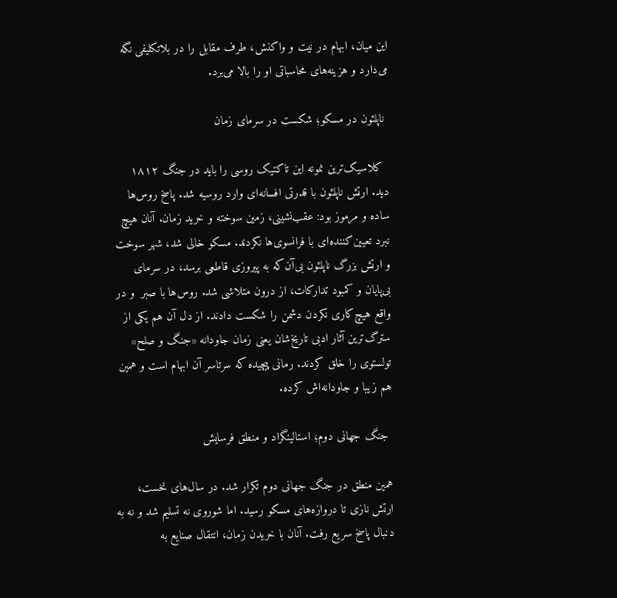این میان، ابهام در نیت و واکنش، طرف مقابل را در بلاتکلیفی نگه می‌دارد و هزینه‌های محاسباتی او را بالا می‌برد.

 ناپلئون در مسکو؛ شکست در سرمای زمان

  کلاسیک‌ترین نمونه این تاکتیک روسی را باید در جنگ ۱۸۱۲ دید. ارتش ناپلئون با قدرتی افسانه‌ای وارد روسیه شد. پاسخ روس‌ها ساده و مرموز بود: عقب‌نشینی، زمین سوخته و خرید زمان. آنان هیچ نبرد تعیین‌کننده‌ای با فرانسوی‌ها نکردند. مسکو خالی شد، شهر سوخت و ارتش بزرگ ناپلئون بی‌آن‌که به پیروزی قاطعی برسد، در سرمای بی‌پایان و کمبود تدارکات، از درون متلاشی شد. روس‌ها با صبر  و در واقع هیچ‌کاری نکردن دشمن را شکست دادند. از دل آن هم یکی از سترگ‌ترین آثار ادبی تاریخ‌شان یعنی زمان جاودانه «جنگ و صلح» تولستوی را خلق کردند. رمانی پیچیده که سرتاسر آن ابهام است و همین هم زیبا و جاودانه‌اش کرده.

 جنگ جهانی دوم؛ استالینگراد و منطق فرسایش

همین منطق در جنگ جهانی دوم تکرار شد. در سال‌های نخست، ارتش نازی تا دروازه‌های مسکو رسید. اما شوروی نه تسلیم شد و نه به دنبال پاسخ سریع رفت. آنان با خریدن زمان، انتقال صنایع به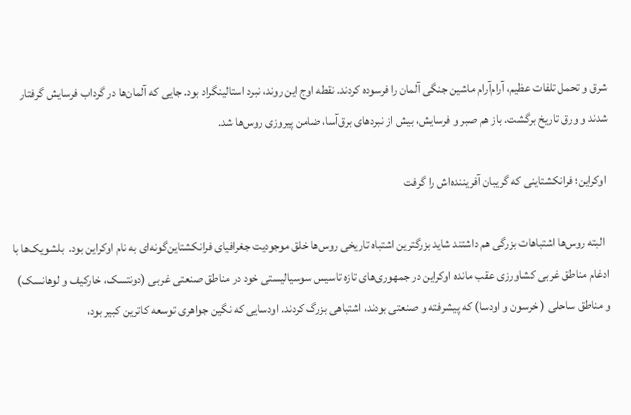شرق و تحمل تلفات عظیم، آرام‌آرام ماشین جنگی آلمان را فرسوده کردند. نقطه اوج این روند، نبرد استالینگراد بود. جایی که آلمان‌ها در گرداب فرسایش گرفتار شدند و ورق تاریخ برگشت. باز هم صبر و فرسایش، بیش از نبردهای برق‌آسا، ضامن پیروزی روس‌ها شد.

 اوکراین‌‌‌؛ فرانکشتاینی که گریبان آفریننده‌اش را گرفت

  البته روس‌ها اشتباهات بزرگی هم داشتند شاید بزرگترین اشتباه تاریخی روس‌ها خلق موجودیت جغرافیای فرانکشتاین‌گونه‌ای به نام اوکراین بود.  بلشویک‌ها با ادغام مناطق غربی کشاورزی عقب مانده‌ اوکراین در جمهوری‌های تازه تاسیس سوسیالیستی خود در مناطق صنعتی غربی (دونتسک، خارکیف و لوهانسک) و مناطق ساحلی ( خرسون و اودسا) که پیشرفته و صنعتی بودند، اشتباهی بزرگ کردند. اودسایی که نگین جواهری توسعه کاترین کبیر بود،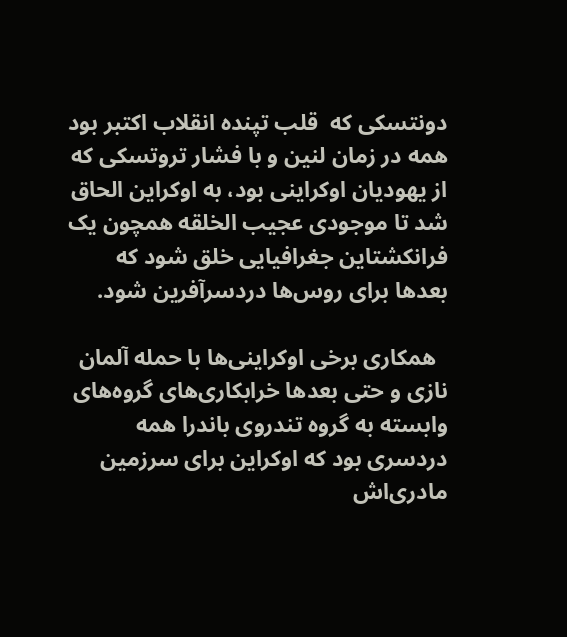دونتسکی که  قلب تپنده انقلاب اکتبر بود همه در زمان لنین و با فشار تروتسکی که از یهودیان اوکراینی بود، به اوکراین الحاق شد تا موجودی عجیب الخلقه همچون یک فرانکشتاین جغرافیایی خلق شود که بعدها برای روس‌ها دردسرآفرین شود.

  همکاری برخی اوکراینی‌ها با حمله آلمان نازی و حتی بعدها خرابکاری‌های گروه‌های وابسته به گروه تندروی باندرا همه دردسری بود که اوکراین برای سرزمین مادری‌اش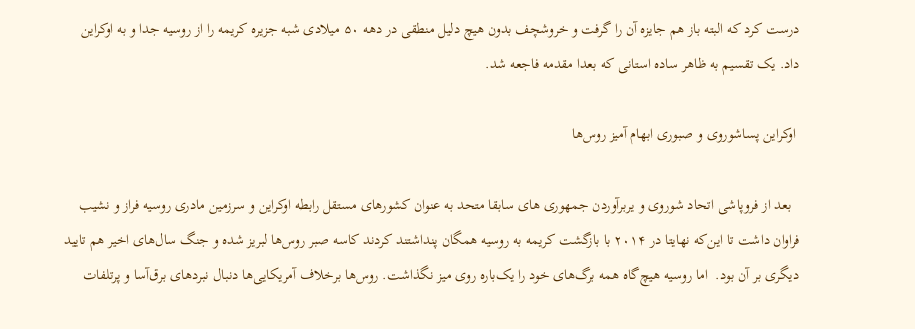درست کرد که البته باز هم جایزه آن را گرفت و خروشچف بدون هیچ دلیل منطقی در دهه ۵٠ میلادی شبه جزیره کریمه را از روسیه جدا و به اوکراین داد. یک تقسیم به ظاهر ساده استانی که بعدا مقدمه فاجعه شد.

 اوکراین پساشوروی و صبوری ابهام آمیز روس‌ها

  بعد از فروپاشی اتحاد شوروی و یربرآوردن جمهوری های سابقا متحد به عنوان کشورهای مستقل رابطه اوکراین و سرزمین مادری روسیه فراز و نشیب فراوان داشت تا این‌که نهایتا در ۲۰۱۴ با بازگشت کریمه به روسیه همگان پنداشتند کردند کاسه صبر روس‌ها لبریز شده و جنگ سال‌های اخیر هم تایید دیگری بر آن بود.  اما روسیه هیچ‌گاه همه برگ‌های خود را یک‌باره روی میز نگذاشت. روس‌ها برخلاف آمریکایی‌ها دنبال نبردهای برق‌آسا و پرتلفات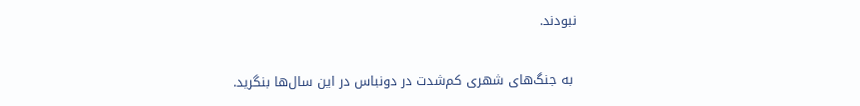نبودند.

 به جنگ‌های شهری کم‌شدت در دونباس در این سال‌ها بنگرید.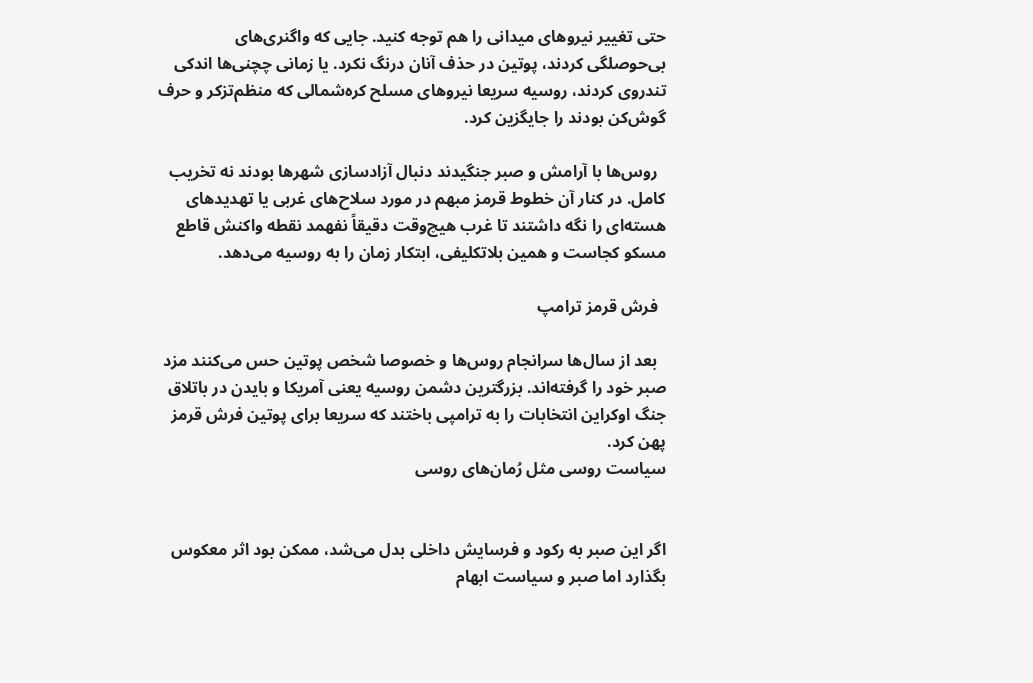حتی تغییر نیروهای میدانی را هم توجه کنید. جایی که واگنری‌های بی‌حوصلگی کردند، پوتین در حذف آنان درنگ نکرد. یا زمانی چچنی‌ها اندکی تندروی کردند، روسیه سریعا نیروهای مسلح کره‌شمالی که منظم‌تزکر و حرف گوش‌کن بودند را جایگزین کرد.

  روس‌ها با آرامش و صبر جنگیدند دنبال آزادسازی شهرها بودند نه تخریب کامل. در کنار آن خطوط قرمز مبهم در مورد سلاح‌های غربی یا تهدیدهای هسته‌ای را نگه داشتند تا غرب هیچ‌وقت دقیقاً نفهمد نقطه واکنش قاطع مسکو کجاست و همین بلاتکلیفی، ابتکار زمان را به روسیه می‌دهد.

  فرش قرمز ترامپ

  بعد از سال‌ها سرانجام روس‌ها و خصوصا شخص پوتین حس می‌کنند مزد صبر خود را گرفته‌اند. بزرگترین دشمن روسیه یعنی آمریکا و بایدن در باتلاق جنگ اوکراین انتخابات را به ترامپی باختند که سریعا برای پوتین فرش قرمز پهن کرد.
سیاست روسی مثل رُمان‌های روسی


اگر این صبر به رکود و فرسایش داخلی بدل می‌شد، ممکن بود اثر معکوس بگذارد اما صبر و سیاست ابهام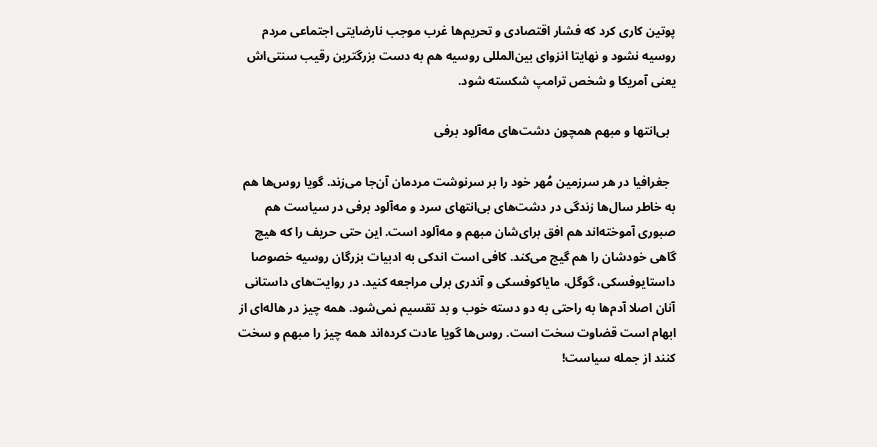پوتین کاری کرد که فشار اقتصادی و تحریم‌ها غرب موجب نارضایتی اجتماعی مردم روسیه نشود و نهایتا انزوای بین‌المللی روسیه هم به دست بزرگترین رقیب سنتی‌اش یعنی آمریکا و شخص ترامپ شکسته شود.

  بی‌انتها و مبهم همچون دشت‌های مه‌آلود برفی

  جغرافیا در هر سرزمین مُهر خود را بر سرنوشت مردمان آن‌جا می‌زند. گویا روس‌ها هم به خاطر سال‌ها زندگی در دشت‌های بی‌انتهای سرد و مه‌آلود برفی در سیاست هم صبوری آموخته‌اند هم افق‌ برای‌شان مبهم و مه‌آلود است. این حتی حریف را که هیچ گاهی خودشان را هم گیج می‌کند. کافی است اندکی به ادبیات بزرگان روسیه خصوصا داستایوفسکی، گوگل، مایاکوفسکی و آندری برلی مراجعه کنید. در روایت‌های داستانی آنان اصلا آدم‌ها به راحتی به دو دسته خوب و بد تقسیم‌ نمی‌شود. همه چیز در هاله‌ای از ابهام است قضاوت سخت است. روس‌ها گویا عادت کرده‌اند همه چیز را مبهم و سخت کنند از جمله سیاست!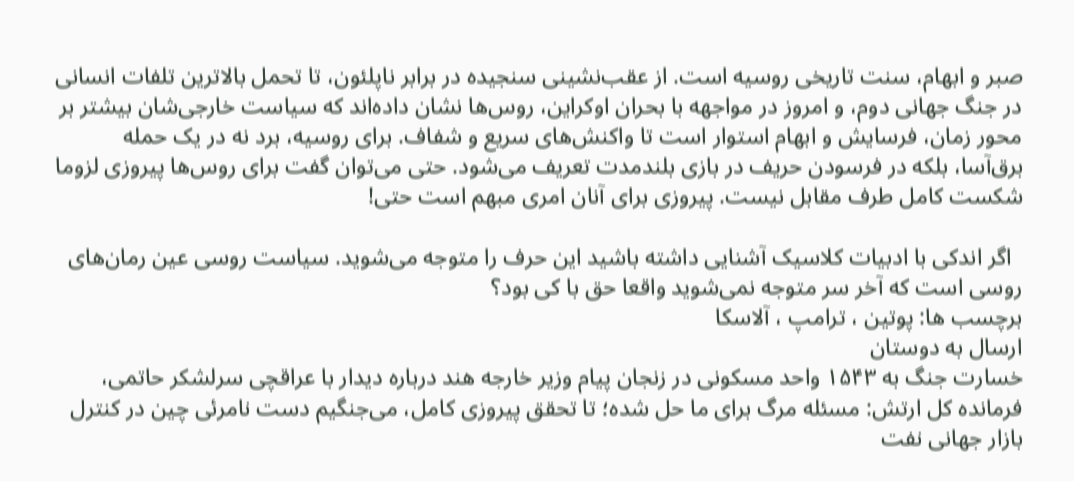صبر و ابهام، سنت تاریخی روسیه است. از عقب‌نشینی سنجیده در برابر ناپلئون، تا تحمل بالاترین تلفات انسانی در جنگ جهانی دوم، و امروز در مواجهه با بحران اوکراین، روس‌ها نشان داده‌اند که سیاست خارجی‌شان بیشتر بر محور زمان، فرسایش و ابهام استوار است تا واکنش‌های سریع و شفاف. برای روسیه، برد نه در یک حمله برق‌آسا، بلکه در فرسودن حریف در بازی بلندمدت تعریف می‌شود. حتی می‌توان گفت برای روس‌ها پیروزی لزوما شکست کامل طرف مقابل نیست. پیروزی برای آنان امری مبهم است حتی!

  اگر اندکی با ادبیات کلاسیک آشنایی داشته باشید این حرف را متوجه می‌شوید. سیاست روسی عین رمان‌های روسی است که آخر سر متوجه نمی‌شوید واقعا حق با کی بود؟
برچسب ها: پوتین ، ترامپ ، آلاسکا
ارسال به دوستان
خسارت جنگ به ۱۵۴۳ واحد مسکونی در زنجان پیام وزیر خارجه هند درباره دیدار با عراقچی سرلشکر حاتمی، فرمانده کل ارتش: مسئله مرگ برای ما حل شده؛ تا تحقق پیروزی کامل، می‌جنگیم دست نامرئی چین در کنترل بازار جهانی نفت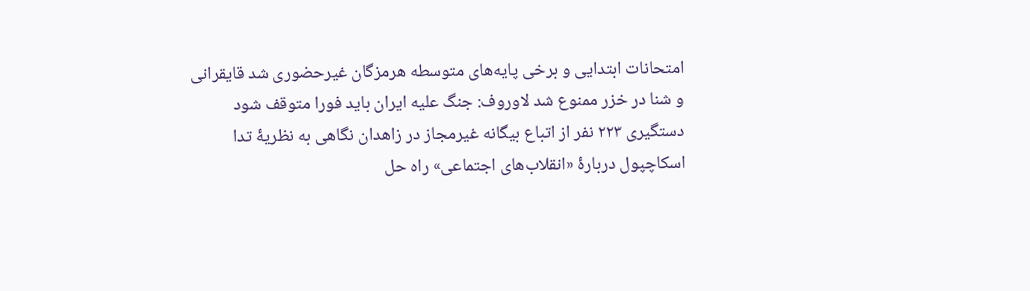امتحانات ابتدایی و برخی پایه‌های متوسطه هرمزگان غیرحضوری شد قایقرانی و شنا در خزر ممنوع شد لاوروف: جنگ علیه ایران باید فورا متوقف شود دستگیری ۲۲۳ نفر از اتباع بیگانه غیرمجاز در زاهدان نگاهی به نظریۀ تدا اسکاچپول دربارۀ «انقلاب‌های اجتماعی» راه حل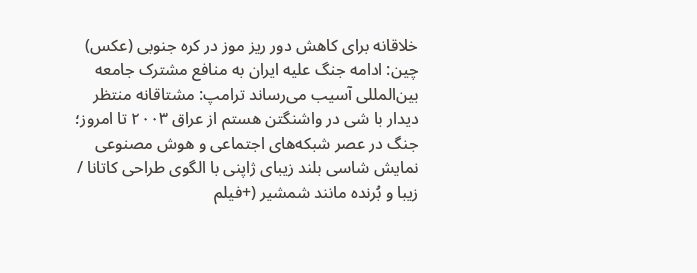خلاقانه برای کاهش دور ریز موز در کره جنوبی (عکس) چین: ادامه جنگ علیه ایران به منافع مشترک جامعه بین‌المللی آسیب می‌رساند ترامپ: مشتاقانه منتظر دیدار با شی در واشنگتن هستم از عراق ۲۰۰۳ تا امروز؛ جنگ در عصر شبکه‌های اجتماعی و هوش مصنوعی نمایش شاسی بلند زیبای ژاپنی با الگوی طراحی کاتانا / زیبا و بُرنده مانند شمشیر (+فیلم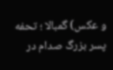و عکس) گمبالا ؛ تحفه پسر بزرگ صدام در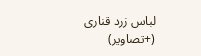لباس زرد قناری (+تصاویر)